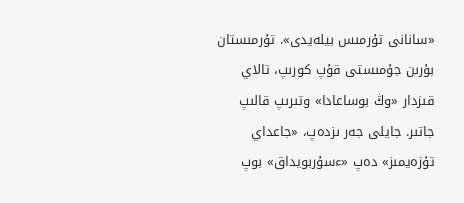«سانانى تۇرمىس بيلەيدى». تۇرمىستان بۇرىن جۇمىستى قۇپ كورىپ، تالاي قىزدار «وڭ بوساعادا» وتىرىپ قالىپ جاتىر. جايلى جەر ىزدەپ، «جاعداي تۇزەيمىز» دەپ «ءسۇربويداق» بوپ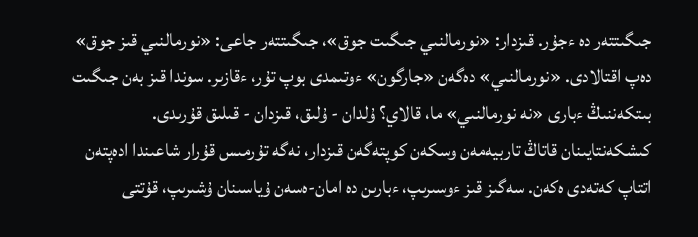جىگىتتەر دە ءجۇر. قىزدار: «نورمالنىي جىگىت جوق»، جىگىتتەر جاعى: «نورمالنىي قىز جوق» دەپ اقتالادى. «نورمالنىي» دەگەن «جارگون» ءوتىمدى بوپ تۇر، ءقازىر. سوندا قىز بەن جىگىت بىتكەننىڭ ءبارى «نە نورمالنىي» ما، قالاي؟ ۇلدان - ۇلىق، قىزدان - قىلىق قۇرىدى. كىشكەنتايىنان قاتاڭ تاربيەمەن وسكەن كوپتەگەن قىزدار، نەگە تۇرمىس قۇرار شاعىندا ادەپتەن اتتاپ كەتەدى ەكەن. سەگىز قىز ءوسىرىپ، ءبارىن دە امان-ەسەن ۇياسىنان ۇشىرىپ، قۇتتى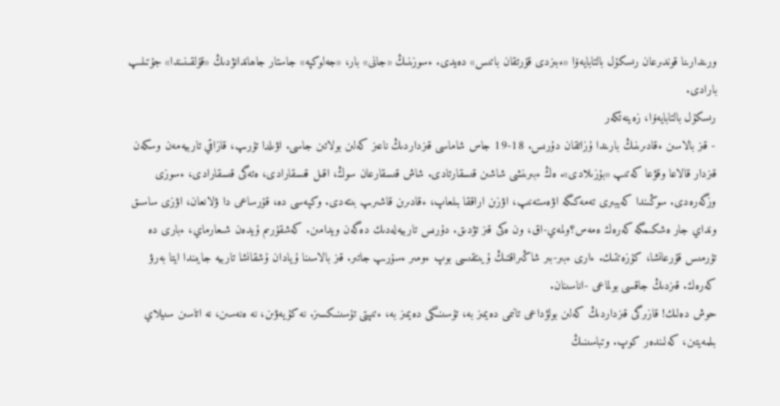ورىندارىنا قوندىرعان رىسكۇل بالتابايەۆا «ءبىزدى قۇرتقان باتىس» دەيدى. ءسوزىنىڭ «جانى» بار، «جەلوكپە» جاستار جاھاندانۋدىڭ «قۇلقىنىندا» جۇتىلىپ بارادى.
رىسكۇل بالتابايەۆا، زەينەتكەر
- قىز بالاسىن ءقادىرىنىڭ بارىندا ۇزاتقان دۇرىس. 18-19 جاس شاماسى قىزداردىڭ ناعىز كەلىن بولاتىن جاسى. اۋىلدا تۇرىپ، قازاقي تاربيەمەن وسكەن قىزدار قالاعا وقۋعا كەتىپ «بۇزىلادى». ەڭ ءبىرىنشى شاشىن قىسقارتادى. شاش قىسقارعان سوڭ، اقىل قىسقارادى، ەتەگى قىسقارادى، ءسوزى وزگەرەدى. سوڭىندا كەيبىرى تەمەكىگە اۋەستەنىپ، اۋزىن اراققا بىلعاپ، ءقادىرىن قاشىرىپ بىتەدى. وكپەسى دە، قۇرساعى دا ۋلانعان، اۋزى ساسىق ونداي جار ەشكىمگە كەرەك ەمەس؟ولمەي-اق، ون ەكى قىز تۋدىق. دۇرىس تاربيەلەدىك دەگەن ويدامىن. كەشقۇرىم ۇيدەن شىعارماي، ءبارى دە تۇرمىس قۇرعانشا، كۇزەتتىك. ءارى ءبىر-بىر شاڭىراقتىڭ ۇيىتقىسى بوپ ءومىر ءسۇرىپ جاتىر. قىز بالاسىنا ۇيادان ۇشقانشا تاربيە جايىندا ايتا بەرۋ كەرەك. قىزدىڭ جاقسى بولماعى -اناسىنان.
حوش دەلىك! قازىرگى قىزداردىڭ كەلىن بولۋداعى تانىمى دەيمىز بە، تۇسىنىگى دەيمىز بە، ءتىپتى تۇسىنىكسىز. نە كۇيەۋىن، نە ەنەسىن، نە اتاسىن سىيلاي بىلمەيتىن، كەلىندەر كوپ. وتباسىنىڭ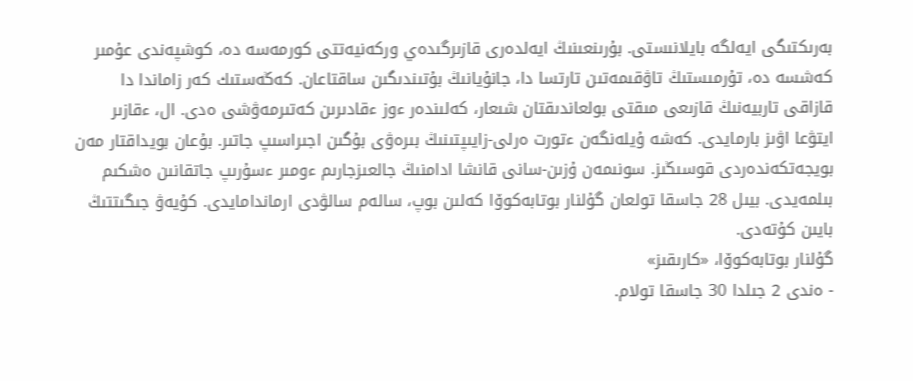بەرىكتىگى ايەلگە بايلانىستى. بۇرىنعىنىڭ ايەلدەرى قازىرگىدەي وركەنيەتتى كورمەسە دە، كوشپەندى عۇمىر كەشسە دە، تۇرمىستىڭ تاۋقىمەتىن تارتسا دا، جانۇيانىڭ بۇتىندىگىن ساقتاعان. كەڭەستىك كەر زاماندا دا قازاقى تاربيەنىڭ قازىعى مىقتى بولعاندىقتان شىعار، كەلىندەر ءوز ءقادىرىن كەتىرمەۋشى ەدى. ال، ءقازىر ايتۋعا اۋىز بارمايدى. كەشە ۇيلەنگەن ءتورت ەرلى-زايىپتىنىڭ بىرەۋى بۇگىن اجىراسىپ جاتىر. بۇعان بويداقتار مەن بويجەتكەندەردى قوسىڭىز. سونىمەن ۇزىن-سانى قانشا ادامنىڭ جالعىزجارىم ءومىر ءسۇرىپ جاتقانىن ەشكىم بىلمەيدى. بيىل 28 جاسقا تولعان گۇلنار بوتابەكوۆا كەلىن بوپ، سالەم سالۋدى ارماندامايدى. كۇيەۋ جىگىتتىڭ بايىن كۇتەدى.
گۇلنار بوتابەكوۆا، «كارىقىز»
- ەندى 2 جىلدا 30 جاسقا تولام.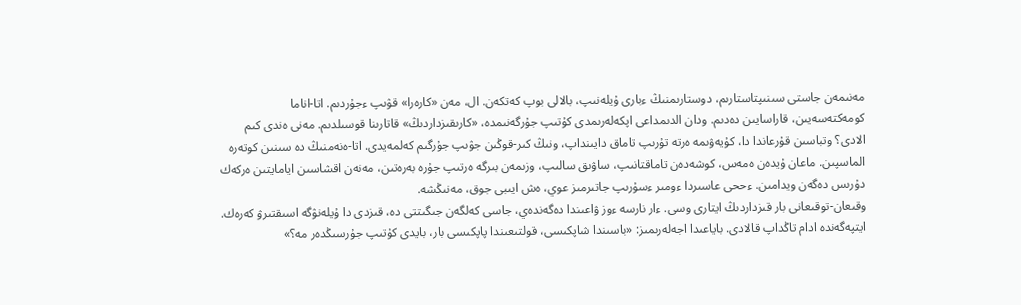مەنىمەن جاستى سىنىپتاستارىم، دوستارىمنىڭ ءبارى ۇيلەنىپ، بالالى بوپ كەتكەن. ال، مەن «كارەرا» قۋىپ ءجۇردىم. اتا-اناما كومەكتەسەيىن، قاراسايىن دەدىم. ودان الدىمداعى اپكەلەرىمدى كۇتىپ جۇرگەنىمدە، «كارىقىزداردىڭ» قاتارىنا قوسىلدىم. مەنى ەندى كىم الادى؟ وتباسىن قۇرعاندا دا، كۇيەۋىمە ەرتە تۇرىپ تاماق دايىنداپ، ونىڭ كىر-قوڭىن جۋىپ جۇرگىم كەلمەيدى. اتا-ەنەمنىڭ دە سىنىن كوتەرە الماسپىن. ماعان ۇيدەن ەمەس، كوشەدەن تاماقتانىپ، ساۋىق سالىپ، وزىمەن بىرگە ەرتىپ جۇرە بەرەتىن، مەنەن اقشاسىن ايامايتىن ەركەك دۇرىس دەگەن ويدامىن. ءححى عاسىردا ءومىر ءسۇرىپ جاتىرمىز عوي، ەش ايىبى جوق، مەنىڭشە.
وقىعان-توقىعانى بار قىزداردىڭ ايتارى وسى. ءار نارسە ءوز ۋاعىندا دەگەندەي، جاسى كەلگەن جىگىتتى دە، قىزدى دا ۇيلەنۋگە اسىقتىرۋ كەرەك. ايتپەگەندە ادام تاڭداپ قالادى. باياعىدا اجەلەرىمىز: «باسىندا شاپكىسى، قولتىعىندا پاپكىسى بار، بايدى كۇتىپ جۇرسىڭدەر مە؟»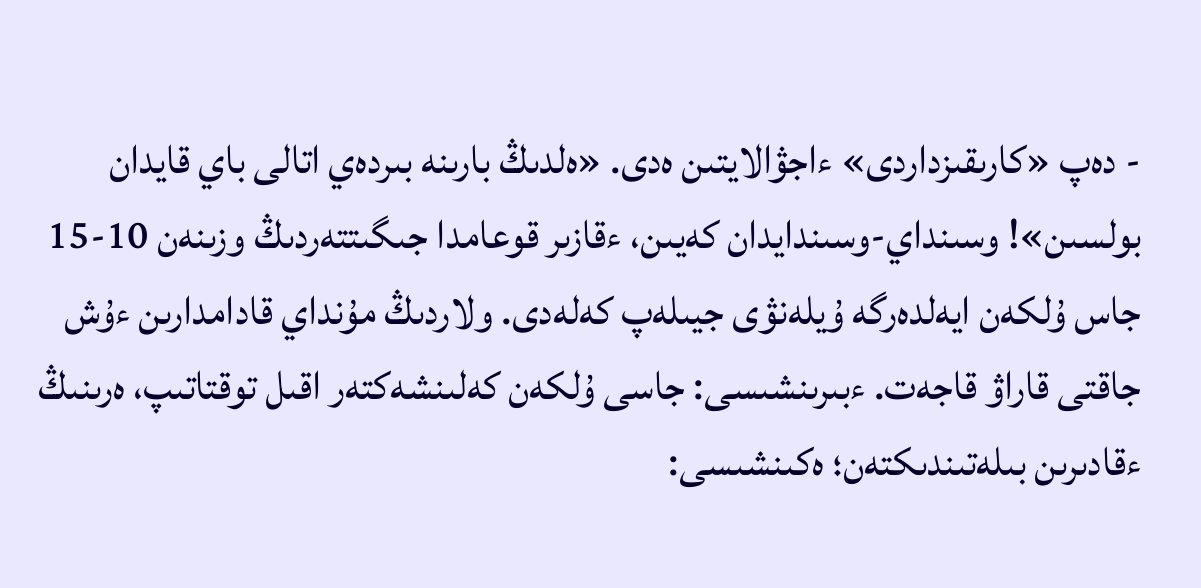- دەپ «كارىقىزداردى» ءاجۋالايتىن ەدى. «ەلدىڭ بارىنە بىردەي اتالى باي قايدان بولسىن»! وسىنداي-وسىندايدان كەيىن، ءقازىر قوعامدا جىگىتتەردىڭ وزىنەن 10-15 جاس ۇلكەن ايەلدەرگە ۇيلەنۋى جيىلەپ كەلەدى. ولاردىڭ مۇنداي قادامدارىن ءۇش جاقتى قاراۋ قاجەت. ءبىرىنشىسى: جاسى ۇلكەن كەلىنشەكتەر اقىل توقتاتىپ، ەرىنىڭ ءقادىرىن بىلەتىندىكتەن؛ ەكىنشىسى: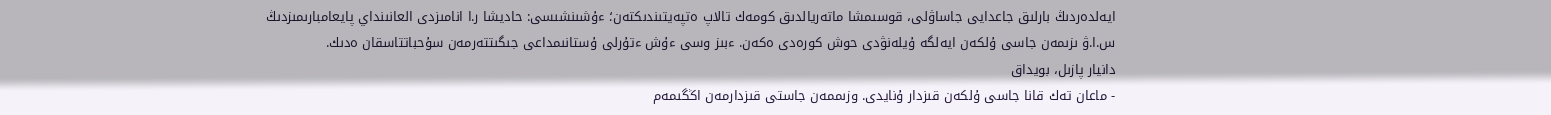ايەلدەردىڭ بارلىق جاعدايى جاساۋلى، قوسىمشا ماتەريالدىق كومەك تالاپ ەتپەيتىندىكتەن؛ ءۇشىنشىسى: حاديشا ر.ا انامىزدى العانىنداي پايعامبارىمىزدىڭ س.ا.ۋ ىزىمەن جاسى ۇلكەن ايەلگە ۇيلەنۋدى حوش كورەدى ەكەن. ءبىز وسى ءۇش ءتۇرلى ۇستانىمداعى جىگىتتەرمەن سۇحباتتاسقان ەدىك.
دانيار پازىل، بويداق
- ماعان تەك قانا جاسى ۇلكەن قىزدار ۇنايدى. وزىممەن جاستى قىزدارمەن اڭگىمەم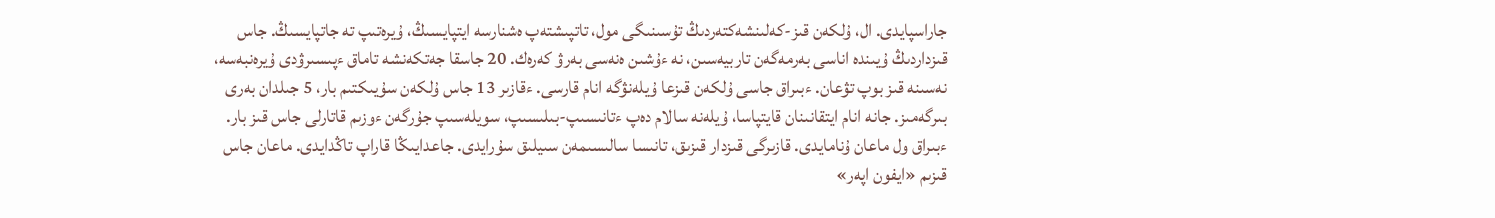جاراسپايدى. ال، ۇلكەن قىز-كەلىنشەكتەردىڭ تۇسىنىگى مول، تاتپىشتەپ ەشنارسە ايتپايسىڭ، ۇيرەتىپ تە جاتپايسىڭ. جاس قىزداردىڭ ۇيىندە اناسى بەرمەگەن تاربيەسىن، نە ءۇشىن ەنەسى بەرۋ كەرەك. 20 جاسقا جەتكەنشە تاماق ءپىسىرۋدى ۇيرەنبەسە، نەسىنە قىز بوپ تۋعان. ءبىراق جاسى ۇلكەن قىزعا ۇيلەنۋگە انام قارسى. ءقازىر 13 جاس ۇلكەن سۇيىكتىم بار، 5 جىلدان بەرى بىرگەمىز. جانە انام ايتقانىنان قايتپاسا، ۇيلەنە سالام دەپ ءتانىسىپ-بىلىسىپ، سويلەسىپ جۇرگەن ءوزىم قاتارلى جاس قىز بار. ءبىراق ول ماعان ۇنامايدى. قازىرگى قىزدار قىزىق، تانىسا سالىسىمەن سىيلىق سۇرايدى. جاعدايىڭا قاراپ تاڭدايدى. ماعان جاس قىزىم «ايفون اپەر»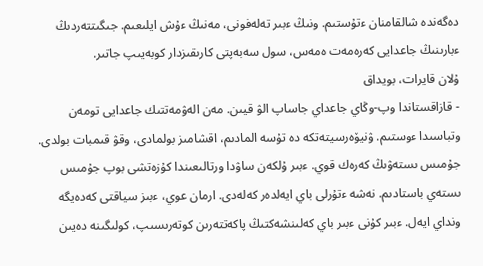دەگەندە شالقامنان ءتۇستىم. ونىڭ ءبىر تەلەفونى، مەنىڭ ءۇش ايلىعىم. جىگىتتەردىڭ ءبارىنىڭ جاعدايى كەرەمەت ەمەس، سول سەبەپتى كارىقىزدار كوبەيىپ جاتىر.
ۇلان قايرات، بويداق
- قازاقستاندا وپ-وڭاي جاعداي جاساپ الۋ قيىن. مەن الەۋمەتتىك جاعدايى تومەن وتباسىدا ءوستىم. ۋنيۆەرسيتەتكە دە تۇسە المادىم، اقشامىز بولمادى، وقۋ قىمبات بولدى. جۇمىس ىستەۋىڭ كەرەك قوي. ءبىر ۇلكەن ساۋدا ورتالىعىندا كۇزەتشى بوپ جۇمىس ىستەي باستادىم. نەشە ءتۇرلى باي ايەلدەر كەلەدى. ارمان عوي، ءبىز سياقتى كەدەيگە ونداي ايەل. ءبىر كۇنى ءبىر باي كەلىنشەكتىڭ پاكەتتەرىن كوتەرىسىپ، كولىگىنە دەيىن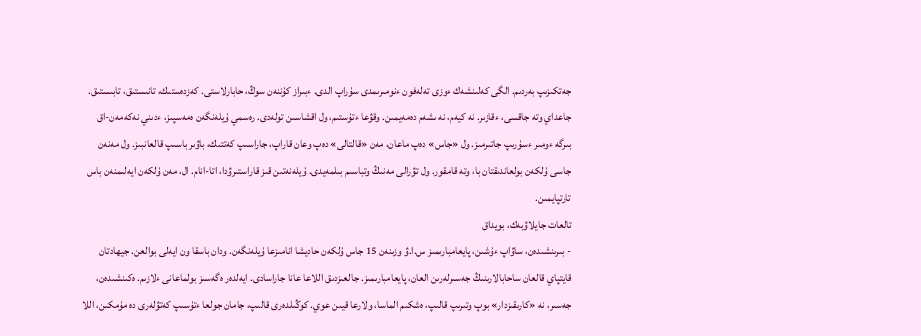جەتكىزىپ بەردىم. الگى كەلىنشەك ءوزى تەلەفون ءنومىرىمدى سۇراپ الدى. ءبىراز كۇننەن سوڭ، حابارلاستى. كەزدەستىك، تانىستىق، تابىستىق. جاعداي وتە جاقسى، ءقازىر. نە كيەم، نە ىشەم دەمەيمىن. وقۋعا ءتۇستىم، ول اقشاسىن تولەدى. رەسمي ۇيلەنگەن ەمەسپىز، ءدىني نەكەمەن-اق بىرگە ءومىر ءسۇرىپ جاتىرمىز. ول «جاس» دەپ ماعان، مەن «قالتالى» دەپ وعان قاراپ، جاراسىپ كەتتىك، باۋىر باسىپ قالعانبىز. ول مەنەن جاسى ۇلكەن بولعاندىقتان با، وتە قامقور. ول تۋرالى مەنىڭ وتباسىم بىلمەيدى. ۇيلەنەتىن قىز قاراستىرۋدا، اتا-انام. ال، مەن ۇلكەن ايەلىمنەن باس تارتپايمىن.
تالعات جايلاۋبەك، بويداق
- بىرىنشىدەن، ساۋاپ ءۇشىن، پايعامبارىمىز س.ا.ۋ وزىنەن 15 جاس ۇلكەن حاديشا انامىزعا ۇيلەنگەن. ودان باسقا ون ايەلى بوالعن. جيھادتان قايتپاي قالعان ساحابالارىنىڭ جەسىرلەرىن العان، پايعامبارىمىز. جالعىزدىق اللاعا عانا جاراسادى. ايەلدەر ەگەسىز بولماعانى ءلازىم. ەكىنشىدەن، جەسىر، نە «كارىقىزدار» بوپ وتىرىپ قالىپ، ەشكىم الماسا، ولارعا قيىن عوي. كوڭىلدەرى قالىپ، جامان جولعا ءتۇسىپ كەتۋلەرى دە مۇمكىن، اللا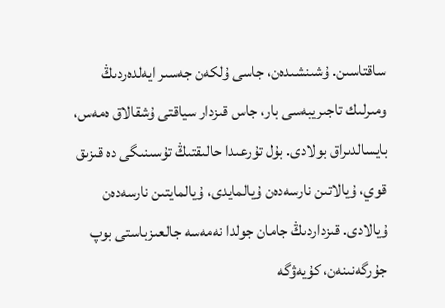ساقتاسىن. ۇشىنشىدەن، جاسى ۇلكەن جەسىر ايەلدەردىڭ ومىرلىك تاجىريبەسى بار، جاس قىزدار سياقتى ۇشقالاق ەمەس، بايسالدىراق بولادى. بۇل تۇرعىدا حالىقتىڭ تۇسىنىگى دە قىزىق قوي، ۇيالاتىن نارسەدەن ۇيالمايدى، ۇيالمايتىن نارسەدەن ۇيالادى. قىزداردىڭ جامان جولدا نەمەسە جالعىزباستى بوپ جۇرگەنىنەن، كۇيەۋگە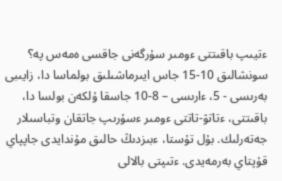ءتيىپ باقىتتى ءومىر سۇرگەنى جاقسى ەمەس پە؟
سونشالىق 10-15 جاس ايىرماشىلىق بولماسا دا، زايىبى بەرىسى - 5، ءارىسى – 8-10 جاسقا ۇلكەن بولسا دا، باقىتتى، ءتاتۋ-تاتتى ءومىر ءسۇرىپ جاتقان وتباسىلار جەتەرلىك. بۇل تۇستا، ءبىزدىڭ حالىق مۇندايدى جاپپاي قۇپتاي بەرمەيدى. ءتىپتى بالالى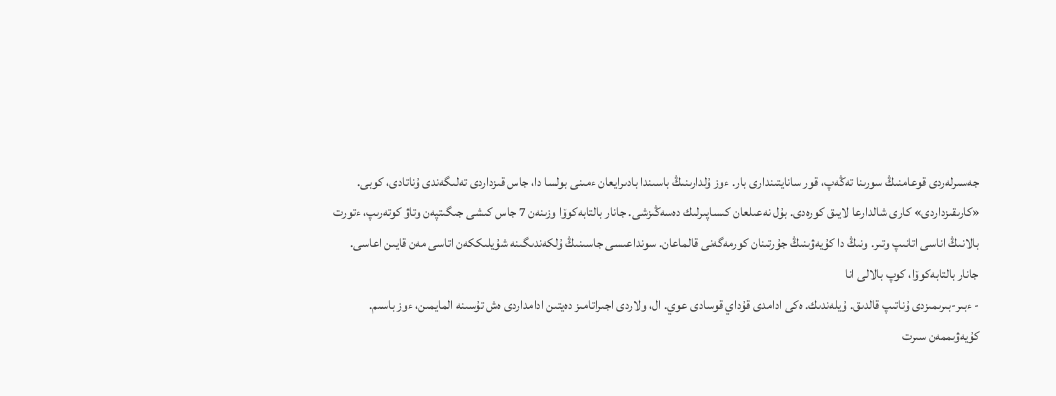جەسىرلەردى قوعامنىڭ سورىنا تەڭەپ، قور سانايتىندارى بار. ءوز ۇلدارىنىڭ باسىندا بادىرايعان ءمىنى بولسا دا، جاس قىزداردى تەلىگەندى ۇناتادى، كوبى. «كارىقىزداردى» كارى شالدارعا لايىق كورەدى. بۇل نەعىلعان كىساپىرلىك دەسەڭىزشى. جانار بالتابەكوۆا وزىنەن 7 جاس كىشى جىگىتپەن وتاۋ كوتەرىپ، ءتورت بالانىڭ اناسى اتانىپ وتىر. ونىڭ دا كۇيەۋىنىڭ جۇرتىنان كورمەگەنى قالماعان. سونداعىسى جاسىنىڭ ۇلكەندىگىنە شۇيلىككەن اتاسى مەن قايىن اعاسى.
جانار بالتابەكوۆا، كوپ بالالى انا
- ءبىر-بىرىمىزدى ۇناتىپ قالدىق. ۇيلەندىك. ەكى ادامدى قۇداي قوسادى عوي. ال، ولاردى اجىراتامىز دەيتىن ادامداردى ەش تۇسىنە المايمىن، ءوز باسىم. كۇيەۋىممەن سىرت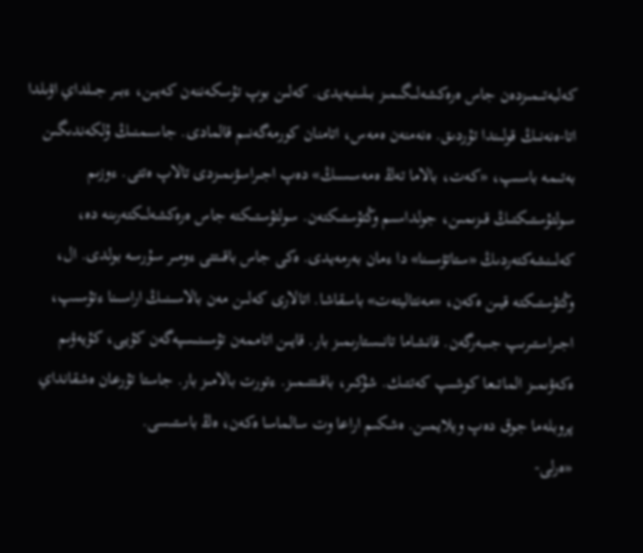كەلبەتىمىزدەن جاس ەرەكشەلىگىمىز بىلىنبەيدى. كەلىن بوپ تۇسكەننەن كەيىن، ءبىر جىلداي اۋىلدا اتا-ەنەنىڭ قولىندا تۇردىق. ەنەمنەن ەمەس، اتامنان كورمەگەنىم قالمادى. جاسىمنىڭ ۇلكەندىگىن بەتىمە باسىپ، «كەت، بالاما تەڭ ەمەسسىڭ» دەپ اجىراسۋىمىزدى تالاپ ەتتى. ءوزىم سولتۇستىكتىڭ قىزىمىن، جولداسىم وڭتۇستىكتەن. سولتۇستىكتە جاس ەرەكشەلىكتەرىنە دە، كەلىنشەكتەردىڭ «ستاتۋسىنا» دا ءمان بەرمەيدى. ەكى جاس باقىتتى ءومىر سۇرسە بولدى. ال، وڭتۇستىكتە قيىن ەكەن، «مەنتاليتەت» باسقاشا. اتالارى كەلىن مەن بالاسىنىڭ اراسىنا ءتۇسىپ، اجىراستىرىپ جىبەرگەن. قانشاما تانىستارىمىز بار. قايىن اتاممەن تۇسىنىسپەگەن كۇيى، كۇيەۋىم ەكەۋىمىز الماتىعا كوشىپ كەتتىك. شۇكىر، باقىتتىمىز. ءتورت بالامىز بار. جاستا تۇرعان ەشقانداي پروبلەما جوق دەپ ويلايمىن. ەشكىم اراعا وت سالماسا ەكەن، ەڭ باستىسى.
«ەرلى-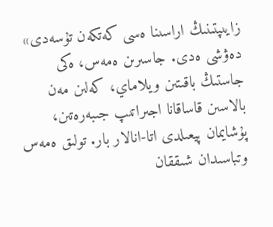زايىپتىنىڭ اراسىنا ەسى كەتكەن تۇسەدى» دەۋشى ەدى. جاسىرىن ەمەس، ەكى جاستىڭ باقىتىن ويلاماي، كەلىن مەن بالاسىن قاساقانا اجىراتىپ جىبەرەتىن، پۇشايمان پيعىلدى اتا-انالار بار. تولىق ەمەس وتباسىدان شىققان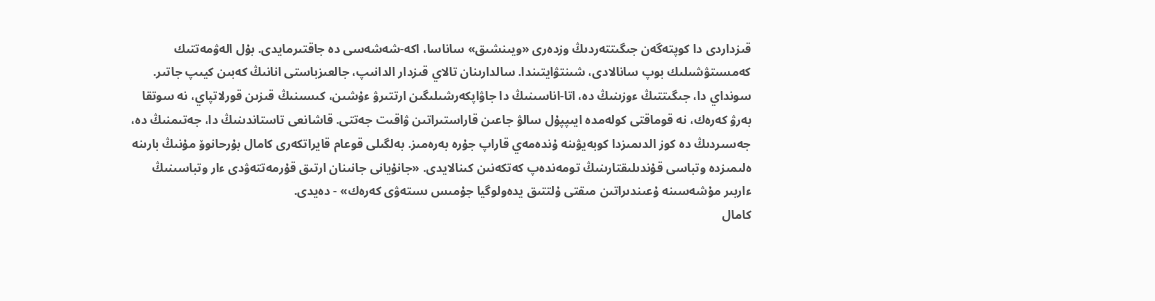قىزداردى دا كوپتەگەن جىگىتتەردىڭ وزدەرى «ويىنشىق» ساناسا، اكە-شەشەسى دە جاقتىرمايدى. بۇل الەۋمەتتىك كەمسىتۋشىلىك بوپ سانالادى، شىنتۋايتىندا. سالدارىنان تالاي قىزدار الدانىپ، جالعىزباستى انانىڭ كەبىن كيىپ جاتىر. سونداي دا، جىگىتتىڭ ءوزىنىڭ دە، اتا-اناسىنىڭ دا جاۋاپكەرشىلىگىن ارتتىرۋ ءۇشىن، كىسىنىڭ قىزىن قورلاتپاي، نە سوتقا بەرۋ كەرەك، نە قوماقتى كولەمدە ايىپپۇل سالۋ جاعىن قاراستىراتىن ۋاقىت جەتتى. قاشانعى تاستاندىنىڭ دا، جەتىمنىڭ دە، جەسىردىڭ دە كوز الدىمىزدا كوبەيۋىنە ۇندەمەي قاراپ جۇرە بەرەمىز. بەلگىلى قوعام قايراتكەرى كامال بۇرحانوۆ مۇنىڭ بارىنە ەلىمىزدە وتباسى قۇندىلىقتارىنىڭ تومەندەپ كەتكەنىن كىنالايدى. «جانۇيانى جانىنان ارتىق قۇرمەتتەۋدى ءار وتباسىنىڭ ءاربىر مۇشەسىنە ۇعىندىراتىن مىقتى ۇلتتىق يدەولوگيا جۇمىس ىستەۋى كەرەك» - دەيدى.
كامال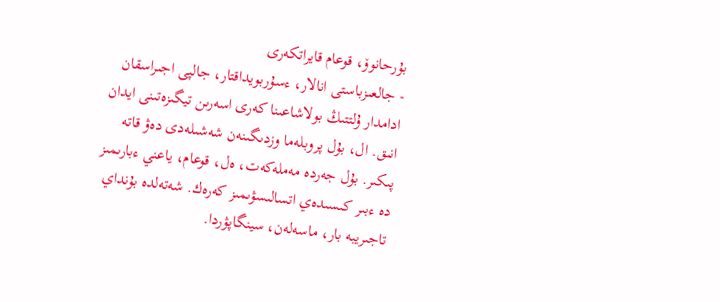بۇرحانوۆ، قوعام قايراتكەرى
- جالعىزباستى انالار، ءسۇربويداقتار، جالپى اجىراسقان ادامدار ۇلتتىڭ بولاشاعىنا كەرى اسەرىن تيگىزەتىنى ايدان انىق. ال، بۇل پروبلەما وزدىگىنەن شەشىلەدى دەۋ قاتە پىكىر. بۇل جەردە مەملەكەت، ەل، قوعام، ياعني ءبارىمىز دە ءبىر كىسىدەي اتسالىسۋىمىز كەرەك. شەتەلدە بۇنداي تاجىريبە بار، ماسەلەن، سينگاپۋردا.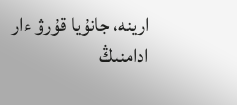ارينە، جانۇيا قۇرۋ ءار ادامنىڭ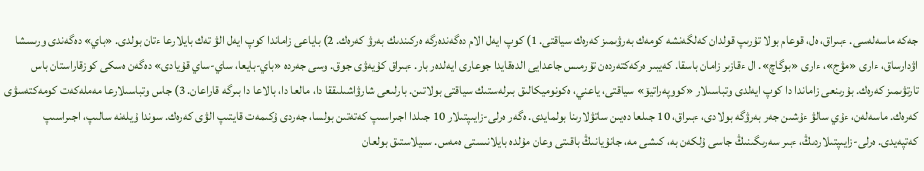جەكە ماسەلەسى. ءبىراق، ەل، قوعام بولا تۇرىپ قولدان كەلگەنشە كومەك بەرۋىمىز كەرەك سياقتى. 1) كوپ ايەل الام دەگەندەرگە ەركىندىك بەرۋ كەرەك. 2) باياعى زاماندا كوپ ايەل الۋ تەك بايلارعا ءتان بولدى. «باي» دەگەندى ورىسشا اۋدارساق، ءارى «مۋج»، ءارى «بوگاچ». ال ءقازىر زامان باسقا. كەيبىر ەركەكتەردەن تۇرمىس جاعدايى الدەقايدا جوعارى ايەلدەر بار. ءبىراق كۇيەۋى جوق. وسى جەردە «باي-بايعا، ساي-ساي قۇيادى» دەگەن ەسكى كوزقاراستان باس تارتۋىمىز كەرەك. بۇرىنعى زاماندا دا كوپ ايەلدى وتباسىلار «كووپەراتيۆ» سياقتى، ياعني، ەكونوميكالىق بىرلەستىك سياقتى بولاتىن. بارلىعى شارۋاشىلىققا دا، مالعا دا، بالاعا دا بىرگە قاراعان. 3) جاس وتباسىلارعا مەملەكەت كومەكتەسۋى كەرەك. ماسەلەن، ءۇي سالۋ ءۇشىن جەر بەرۋگە بولادى، ءبىراق، 10 جىلعا دەيىن ساتۋلارىنا بولمايدى. ەگەر ەرلى-زايىپتىلار 10 جىلدا اجىراسىپ كەتەتىن بولسا، جەردى ۇكىمەت قايتىپ الۋى كەرەك. سوندا ۇيلەنە سالىپ، اجىراسىپ كەتپەيدى. ەرلى-زايىپتىلاردىڭ، ءبىر سەرىگىنىڭ جاسى ۇلكەن بە، كىشى مە، جانۇيانىڭ باقىتى وعان مۇلدە بايلانىستى ەمەس. سىيلاستىق بولعان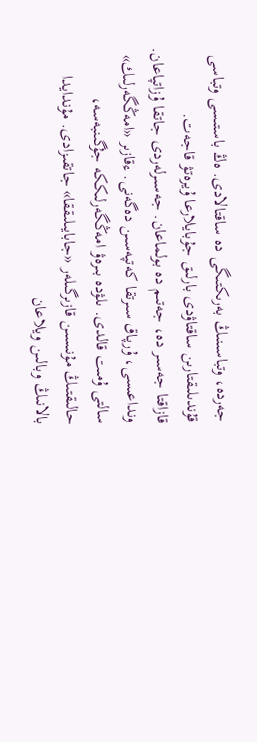جەردە، وتباسىنىڭ بەرىكتىگى دە ساقتالادى. ەڭ باستىسى وتباسى قۇندىلىقتارىن ساقتاۋدى بارلىق جۇبايلارعا ۇيرەتۋ قاجەت.
قازاقتا جەسىر دە، جەتىم دە بولماعان. جەسىرلەردى جاتقا ۇزاتپاعان. ونداعىسى، ۇرپاق سىرتقا كەتپەسىن دەگەنى. ءقازىر «امەڭگەرلىك» سالتى ۇمىت قالدى. ىلۋدە بىرەۋ امەڭگەرلىككە جۇگىنبەسە، حالىقتىڭ مۇنىسىن قازىرگىلەر «جابايىلىققا» جاتقىزادى. مۇندايدا بالانىڭ وبالىن ويلاعان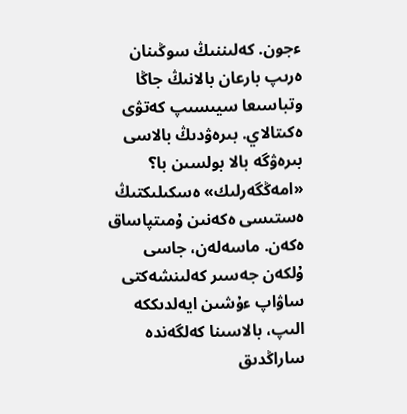ءجون. كەلىننىڭ سوڭىنان ەرىپ بارعان بالانىڭ جاڭا وتباسىعا سيىسىپ كەتۋى ەكىتالاي. بىرەۋدىڭ بالاسى بىرەۋگە بالا بولسىن با؟ «امەڭگەرلىك» ەسكىلىكتىڭ ەستىسى ەكەنىن ۇمىتپاساق ەكەن. ماسەلەن، جاسى ۇلكەن جەسىر كەلىنشەكتى ساۋاپ ءۇشىن ايەلدىككە الىپ، بالاسىنا كەلگەندە ساراڭدىق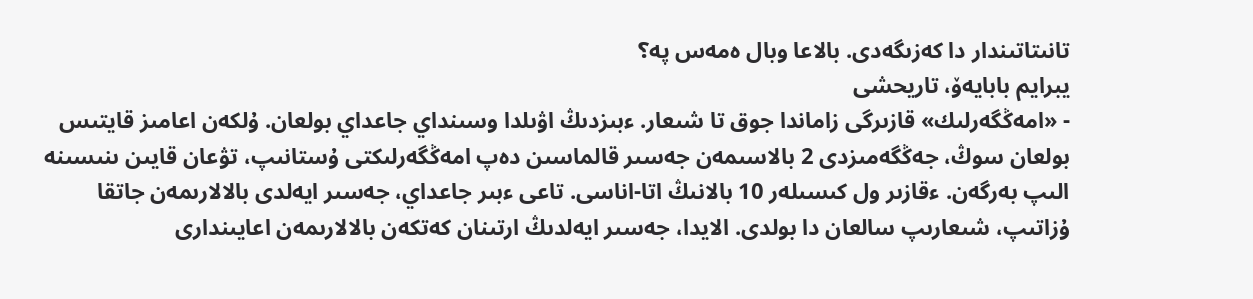تانىتاتىندار دا كەزىگەدى. بالاعا وبال ەمەس پە؟
يبرايم بابايەۆ، تاريحشى
- «امەڭگەرلىك» قازىرگى زاماندا جوق تا شىعار. ءبىزدىڭ اۋىلدا وسىنداي جاعداي بولعان. ۇلكەن اعامىز قايتىس بولعان سوڭ، جەڭگەمىزدى 2 بالاسىمەن جەسىر قالماسىن دەپ امەڭگەرلىكتى ۇستانىپ، تۋعان قايىن ىنىسىنە الىپ بەرگەن. ءقازىر ول كىسىلەر 10 بالانىڭ اتا-اناسى. تاعى ءبىر جاعداي، جەسىر ايەلدى بالالارىمەن جاتقا ۇزاتىپ، شىعارىپ سالعان دا بولدى. الايدا، جەسىر ايەلدىڭ ارتىنان كەتكەن بالالارىمەن اعايىندارى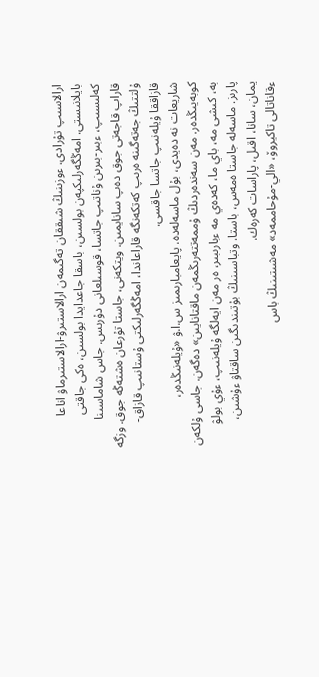ارالاسىپ تۇرادى. ءوزىنىڭ شىققان تەگىمەن ارالاستىرۋ-ارالاستىرماۋ اناعا بايلانىستى. امەڭگەرلىكپەن بولسىن، باسقا جاعدايدا بولسىن، ەكى جاقتى كەلىسىپ، ءبىر-بىرىن ۇناتىپ جاتسا، قوسىلعانى دۇرىس. جاس شاماسىنا قاراپ قاجەتى جوق دەپ سانايمىن. ويتكەنى، جاستا تۇرعان ەشتەڭە جوق. وزگە ۇلتتىڭ جەتەگىنە ەرىپ كەتكەنگە قاراعاندا، امەڭگەرلىكتى ۇستانىپ قازاق-قازاققا ۇيلەنىپ جاتسا جاقسى.
شاريعات نە دەيدى، بۇل ماسەلەدە. پايعامبارىمىز س.ا.ۋ «ۇيلەنىڭدەر، كوبەيىڭدەر. مەن سەندەردىڭ ۇممەتتەرىڭمەن ماقتانايىن» دەگەن. جاسى ۇلكەن بە، كىشى مە، باي ما، كەدەي مە ءبارىبىر، ەر مەن ايەلگە ۇيلەنىپ، ءۇي بولۋ پارىز. ماسەلە جاستا ەمەس، باستا. وتباسىنىڭ بۇتىندىگىن ساقتاۋ ءۇشىن، يمان، سانا، اقىل، پاراسات كەرەك.
ءقاناتالى تاكيروۆ، «الي-مۇحاممەد» مەشىتىنىڭ باس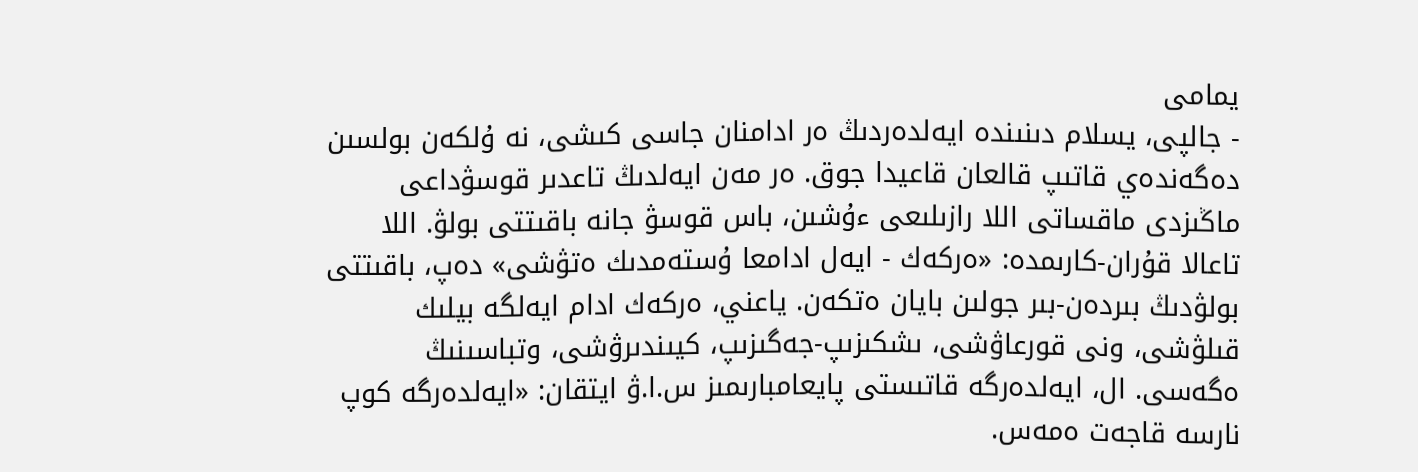يمامى
- جالپى، يسلام دىنىندە ايەلدەردىڭ ەر ادامنان جاسى كىشى، نە ۇلكەن بولسىن دەگەندەي قاتىپ قالعان قاعيدا جوق. ەر مەن ايەلدىڭ تاعدىر قوسۋداعى ماڭىزدى ماقساتى اللا رازىلىعى ءۇشىن، باس قوسۋ جانە باقىتتى بولۋ. اللا تاعالا قۇران-كارىمدە: «ەركەك - ايەل ادامعا ۇستەمدىك ەتۋشى» دەپ، باقىتتى بولۋدىڭ بىردەن-بىر جولىن بايان ەتكەن. ياعني، ەركەك ادام ايەلگە بيلىك قىلۋشى، ونى قورعاۋشى، ىشكىزىپ-جەگىزىپ، كيىندىرۋشى، وتباسىنىڭ ەگەسى. ال، ايەلدەرگە قاتىستى پايعامبارىمىز س.ا.ۋ ايتقان: «ايەلدەرگە كوپ نارسە قاجەت ەمەس.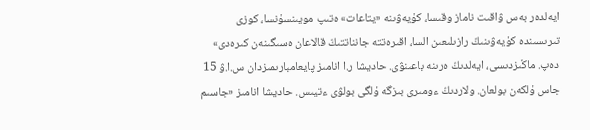ايەلدەر بەس ۋاقىت ناماز وقىسا، كۇيەۋىنە «يتاعات» ەتىپ مويىنسۇنسا، كوزى تىرىسىندە كۇيەۋىنىڭ رازىلىعىن السا، اقىرەتتە جانناتتىڭ قالاعان ەسىگىنەن كىرەدى» دەپ. ماڭىزدىسى، ايەلدىڭ ەرىنە باعىنۋى. حاديشا ر.ا انامىز پايعامبارىمىزدان س.ا.ۋ 15 جاس ۇلكەن بولعان. ولاردىڭ ءومىرى بىزگە ۇلگى بولۋى ءتيىس. حاديشا انامىز «جاسىم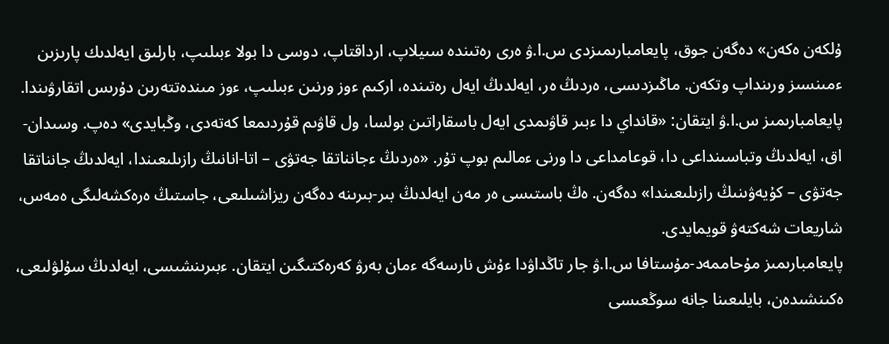ۇلكەن ەكەن» دەگەن جوق، پايعامبارىمىزدى س.ا.ۋ ەرى رەتىندە سىيلاپ، ارداقتاپ، دوسى دا بولا ءبىلىپ، بارلىق ايەلدىك پارىزىن ءمىنسىز ورىنداپ وتكەن. ماڭىزدىسى، ەردىڭ ەر، ايەلدىڭ ايەل رەتىندە، اركىم ءوز ورنىن ءبىلىپ، ءوز مىندەتتەرىن دۇرىس اتقارۋىندا. پايعامبارىمىز س.ا.ۋ ايتقان: «قانداي دا ءبىر قاۋىمدى ايەل باسقاراتىن بولسا، ول قاۋىم قۇردىمعا كەتەدى، وڭبايدى» دەپ. وسىدان-اق، ايەلدىڭ وتباسىنداعى دا، قوعامداعى دا ورنى ءمالىم بوپ تۇر. «ەردىڭ ءجانناتقا جەتۋى – اتا-انانىڭ رازىلىعىندا، ايەلدىڭ جانناتقا جەتۋى – كۇيەۋىنىڭ رازىلىعىندا» دەگەن. ەڭ باستىسى ەر مەن ايەلدىڭ بىر-بىرىنە دەگەن ريزاشىلىعى، جاستىڭ ەرەكشەلىگى ەمەس، شاريعات شەكتەۋ قويمايدى.
پايعامبارىمىز مۇحاممەد-مۇستافا س.ا.ۋ جار تاڭداۋدا ءۇش نارسەگە ءمان بەرۋ كەرەكتىگىن ايتقان. ءبىرىنشىسى، ايەلدىڭ سۇلۋلىعى، ەكىنشىدەن، بايلىعىنا جانە سوڭعىسى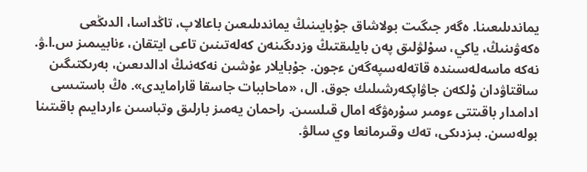يماندىلىعىنا. ەگەر جىگىت بولاشاق جۇبايىنىڭ يماندىلىعىن باعالاپ، تاڭداسا، الدىڭعى ەكەۋىنىڭ، ياكي، سۇلۋلىق پەن بايلىقتىڭ وزدىگىنەن كەلەتىنىن تاعى ايتقان، ءنابيىمىز س.ا.ۋ. نەكە ماسەلەسىندە قاتەلەسپەگەن ءجون. جۇبايلار ءۇشىن نەكەنىڭ ادالدىعىن، بەرىكتىگىن ساقتاۋدان ۇلكەن جاۋاپكەرشىلىك جوق. ال، «ماحاببات جاسقا قارامايدى». ەڭ باستىسى ادامدار باقىتتى ءومىر سۇرەۋگە امال قىلسىن. راحمان يەمىز بارلىق وتباسىن ءاردايىم باقىتىنا بولەسىن. بىزدىكى، تەك وقىرمانعا وي سالۋ.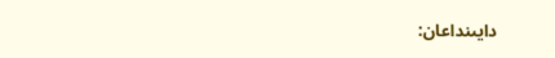دايىنداعان: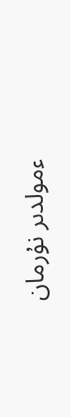ءمولدىر نۇرمان